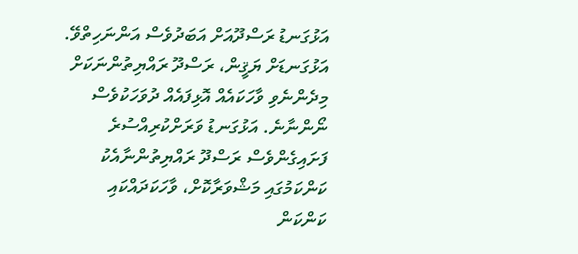އަޅުގަނޑު ރަސްދޫއަށް އަބަދުވެސް އަންނަހިތްވޭ. އަޅުގަނޑަށް ޔަޤީން، ރަސްދޫ ރައްޔިތުންނަކަށް މިދެންނެވި ވާހަކައެއް އޮޅިފައެއް ދުވަހަކުވެސް ނޯންނާނެ. އަޅުގަނޑު ވަރަށްކުރިއްސުރެ ފަށައިގެންވެސް ރަސްދޫ ރައްޔިތުންނާއެކު ކަންކަމުގައި މަޝްވަރާކޮށް، ވާހަކަދައްކައި ކަންކަން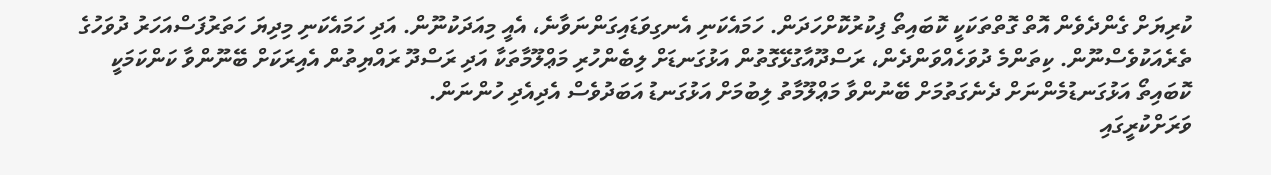ކުރިޔަށް ގެންދެވެން އޮތް ގޮތްތަކަކީ ކޮބައިތޯ ފިކުރުކޮށްހަދަން. ހަމައެކަނި އެނގިވަޑައިގަންނަވާނެ، އެއީ މިއަދަކުނޫން. އަދި ހަމައެކަނި މިދިޔަ ހަތަރުފަސްއަހަރު ދުވަހުގެ ތެރެއަކުވެސްނޫން. ކިތަންމެ ދުވަހެއްވަންދެން، ރަސްދޫއާގުޅޭގޮތުން އަޅުގަނޑަށް ލިބެންހުރި މަޢްލޫމާތަކާ އަދި ރަސްދޫ ރައްޔިތުން އެއިރަކަށް ބޭނޫންވާ ކަންކަމަކީ ކޮބައިތޯ އަޅުގަނޑުމެންނަށް ދެނެގަތުމަށް ބޭނުންވާ މަޢްލޫމާތު ލިބުމަށް އަޅުގަނޑު އަބަދުވެސް އެދިއެދި ހުންނަން.
ވަރަށްކުރީގައި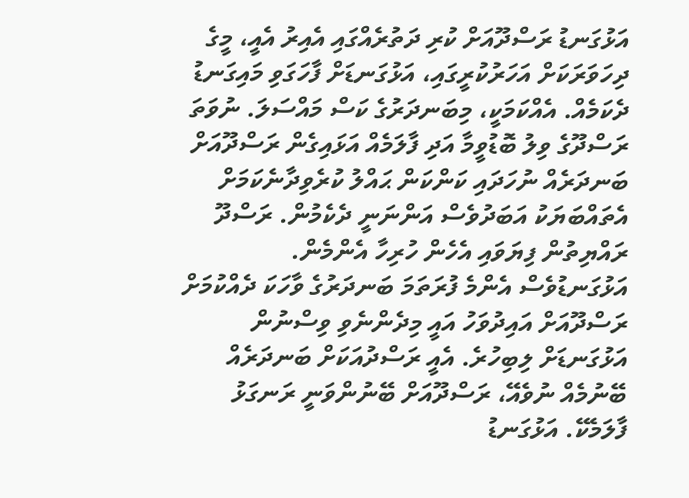އަޅުގަނޑު ރަސްދޫއަށް ކުރި ދަތުރެއްގައި އެއިރު އެއީ، މީގެ ދިހަވަރަކަށް އަހަރުކުރީގައި، އަޅުގަނޑަށް ފާހަގަވި މައިގަނޑު ދެކަމެއް. އެއްކަމަކީ، މިބަނދަރުގެ ކަސް މައްސަލަ. ނުވަތަ ރަސްދޫގެ ވިލު ބޮޑުވީމާ އަދި ފާލަމެއް އަޅައިގެން ރަސްދޫއަށް ބަނދަރެއް ނުހަދައި ކަންކަން ޙައްލު ކުރެވިދާނެކަމަށް އެތައްބަޔަކު އަބަދުވެސް އަންނަނީ ދެކެމުން. ރަސްދޫ ރައްޔިތުން ފިޔަވައި އެހެން ހުރިހާ އެންމެން. އަޅުގަނޑުވެސް އެންމެ ފުރަތަމަ ބަނދަރުގެ ވާހަކަ ދެއްކުމަށް ރަސްދޫއަށް އައިދުވަހު އައީ މިދެންނެވި ވިސްނުން އަޅުގަނޑަށް ލިބިހުރެ. އެއީ ރަސްދުއަކަށް ބަނދަރެއް ބޭނުމެއް ނުވެއޭ، ރަސްދޫއަށް ބޭނުންވަނީ ރަނގަޅު ފާލަމެކޭ. އަޅުގަނޑު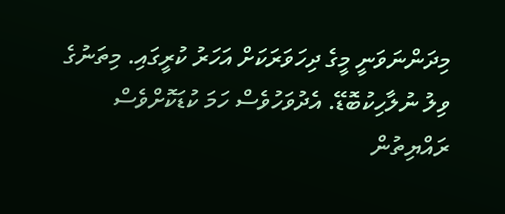މިދަންނަވަނީ މީގެ ދިހަވަރަކަށް އަހަރު ކުރީގައި. މިތަނުގެ ވިލު ނުލާހިކުބޮޑޭ. އެދުވަހުވެސް ހަމަ ކުޑަކޮށްވެސް ރައްޔިތުން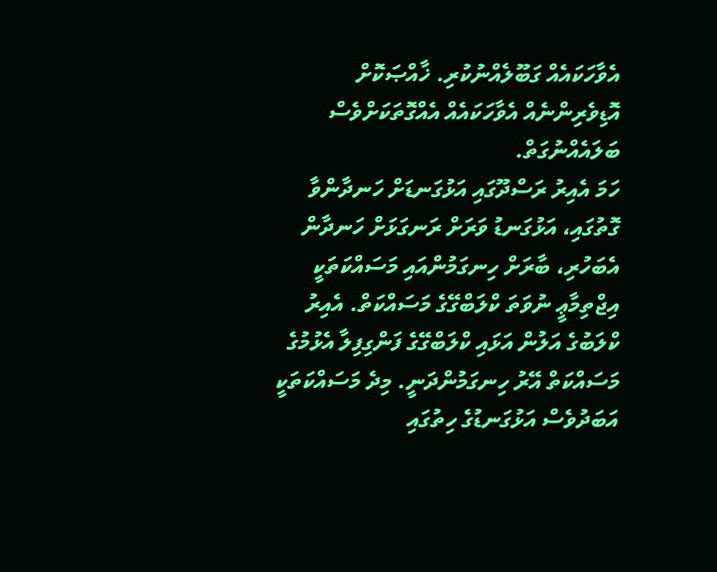އެވާހަކައެއް ގަބޫލެއްނުކުރި. ޚާއްޞަކޮށް އޮޑިވެރިންނެއް އެވާހަކައެއް އެއްގޮތަކަށްވެސް ބަލައެއްނުގަތް.
ހަމަ އެއިރު ރަސްދޫގައި އަޅުގަނޑަށް ހަނދާންވާ ގޮތުގައި، އަޅުގަނޑު ވަރަށް ރަނގަޅަށް ހަނދާން އެބަހުރި، ބާރަށް ހިނގަމުންއައި މަސައްކަތަކީ އިޖްތިމާޢީ ނުވަތަ ކްލަބްގޭގެ މަސައްކަތް. އެއިރު ކްލަބުގެ އަލުން އަޅައި ކްލަބްގޭގެ ފަންގިފިލާ އެޅުމުގެ މަސައްކަތް އޭރު ހިނގަމުންދަނީ. މިދެ މަސައްކަތަކީ އަބަދުވެސް އަޅުގަނޑުގެ ހިތުގައި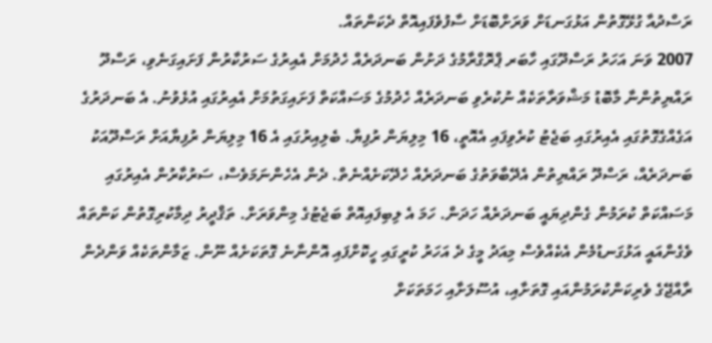ރަސްދުއާ ގުޅޭގޮތުން އަޅުގަނޑަށް ވަރަށްބޮޑަށް ސާފުވެފައިއޮތް ދެކަންތައް.
2007 ވަނަ އަހަރު ރަސްދޫގައި ހާބަރ ޕްރޮގްރާމުގެ ދަށުން ބަނދަރެއް ހެދުމަށް އެއިރުގެ ސަރުކާރުން ފަށައިގަނެވި، ރަސްދޫ ރައްޔިތުންނާ މާބޮޑު މަޝްވަރާތަކެއް ނުކުރެވި ބަނދަރެއް ހެދުމުގެ މަސައްކަތް ފަށައިގަތުމަށް އެއިރުގައި އުޅެވުނު. އެ ބަނދަރުގެ އަގެއްގެގޮތުގައި އެއިރުގައި ބަޖެޓު ކުރެވިފައި އެއޮތީ، 16 މިލިޔަން ރުފިޔާ. ބެލިއިރުގައި އެ 16 މިލިޔަން ރުފިޔާއަށް ރަސްދޫއަކު ބަނދަރެއް، ރަސްދޫ ރައްޔިތުން އެދޭބާވަތުގެ ބަނދަރެއް ހެދޭކަށެއްނެތް. ދެން އެހެންނަމަވެސް، ސަރުކާރުން އެއިރުގައި މަސައްކަތް ކުރަމުން ގެންދިޔައީ ބަނދަރެއް ހަދަން. ހަމަ އެ ލިބިފައިއޮތް ބަޖެޓުގެ މިންވަރަށް. ތަޤްދީރު ދިމާކުރިގޮތުން ކަންތައް ވެގެންއައީ އަޅުގަނޑުމެން އެކެއްވެސް މިއަދު މީގެ ދެ އަހަރު ކުރީގައި ހީކޮށްފައި އޮންނާނެ ގޮތަކަށެއް ނޫން. ޒަމާންތަކެއް ވަންދެން ރާއްޖޭގެ ވެރިކަންކުރަމުންއައި ގޮތަށާއި، އުސޫލަށާއި ހަމަތަކަށް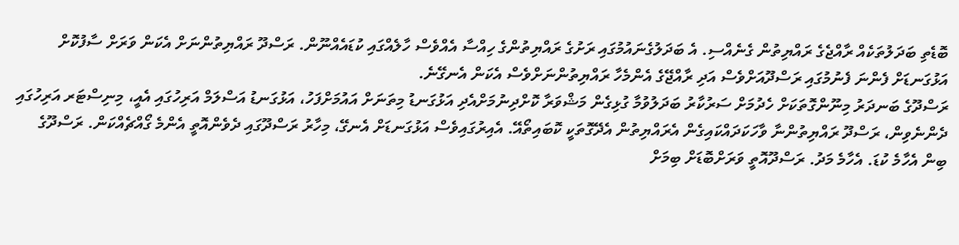ބޮޑެތި ބަދަލުތަކެއް ރާއްޖެގެ ރައްޔިތުން ގެނެއްސި. އެ ބަދަލުގެނައުމުގައި ރަށުގެ ރައްޔިތުންގެ ހިއްސާ އެއްވެސް ހާލެއްގައި ކުޑައެއްނޫން. ރަސްދޫ ރައްޔިތުންނަށް އެކަން ވަރަށް ސާފުކޮށް އަޅުގަނޑަށް ފެންނަ ފެނުމުގައި ރަސްދޫއަށްވެސް އަދި ރާއްޖޭގެ އެންމެހާ ރައްޔިތުންނަށްވެސް އެކަން އެނގޭނެ.
ރަސްދޫގެ ބަނދަރު މިނޫންގޮތަކަށް ހެދުމަށް ސަރުކާރު ބަދަލުވުމާ ގުޅިގެން މަޝްވަރާ ކޮށްދިނުމަށްއެދި އަޅުގަނޑު މިތަނަށް އައުމަށްފަހު، އަޅުގަނޑު އަސްލަމް އަރިހުގައި އެއީ، މިނިސްޓަރ އަރިހުގައި ދެންނެވިން، ރަސްދޫ ރައްޔިތުންނާ ވާހަކަދައްކައިގެން އެރައްޔިތުން އެދޭގޮތަކީ ކޮބައިތޯއޭ. އެއިރުގައިވެސް އަޅުގަނޑަށް އެނގޭ، މިހާރު ރަސްދޫގައި ދެވެންއޮތީ އެންމެ ގޯއްޗެއްކަން. ރަސްދޫގެ ބިން އެހާމެ ކުޑަ. އެހާމެ މަދު. ރަސްދޫއޮތީ ވަރަށްބޮޑަށް ބިމަށް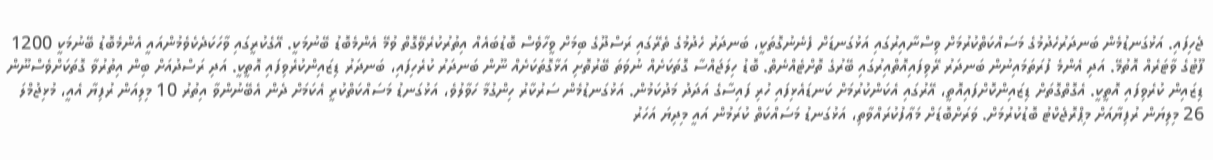ޖެހިފައި. އަޅުގަނޑުމެން ބަނދަރުހެދުމުގެ މަސައްކަތްކުރުމަށް ވިސްނާއިރުގައި އަޅުގަނޑަށް ފެނެނުގޮތަކީ، ބަނދަރު ހެދުމުގެ ތެރޭގައި ރަސްދޫގެ ބިމަށް ވީހާވެސް ބޮޑުބައެއް އިތުރުކުރެވޭގޮތް ވުމޭ އެންމެބޮޑު ބޭނުމަކީ. އޭގެކުރީގައި ވާހަކަދެކެވެމުންއައީ އެންމެބޮޑު ބޭނުމަކީ 1200 ފޫޓުގެ ވާޓަރެއް އޮތުމޭ. އަދި އެންމެ ފުރަތަމައިނުން ބަނދަރު ރޭވިފައިއޮތްއިރުގައި ބޭރުގެ ތޮށްޓެއްނެތް. ބޮޑު ހިލަޖައްސާ ގޮތަކަށެއް ނުވަތަ ބޭރުތޮށި އަޅާގޮތަކަށެއް ނޫން ބަނދަރު ކުރެހިފައި، ބަނދަރު ޑިޒައިންކުރެވިފައި އޮތީކީ. އަދި ރަސްދުއަށް ބިން އިތުރުވާ ގޮތަކަށްވެސްނޫން ޑިޒައިން ކުރެވިފައި އޮތީކީ. އެގޮތްގޮތަށް ޑިޒައިންކޮށްފައިއޮތީ، އޭރުގައި އެކަންކުރުމަށް ކަނޑައެޅިފައި ހުރި ފައިސާގެ އަދަދު މަދުކަމުން. އަޅުގަނޑުމެން ސަރުކާރު ހިންގުމާ ހަވާލުވެ، އަޅުގަނޑު މަސައްކަތްކުރީ އެކަމަށް ދެން އެބޭނުންވާ އިތުރު 10 މިލިއަން ރުފިޔާ އެއީ، މުޅިޖުމްލަ 26 މިލިޔަން ރުފިޔާއަށް މިޕްރޮޖެކްޓު ބޮޑުކުރުމަށް. ވަރަށްބޮޑަށް މަޢާފުކުރައްވާތި، އަޅުގަނޑު މަސައްކަތް ކުރަމުން އައީ މިދިޔަ އަހަރު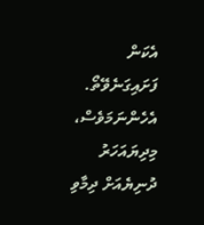އެކަން ފަށައިގަނެވޭތޯ. އެހެންނަމަވެސް، މިދިޔައަހަރު ދުނިޔެއަށް ދިމާވި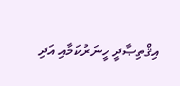އިޤްތިޞާދީ ހީނަރުކަމާއި އަދި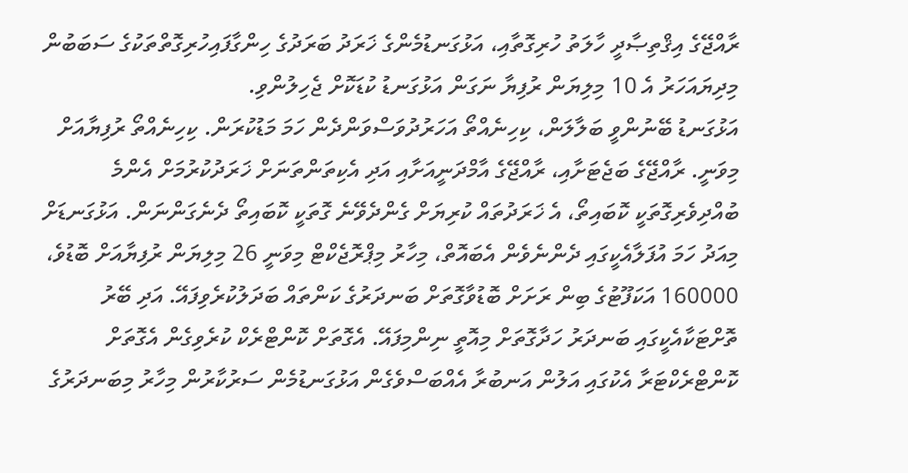ރާއްޖޭގެ އިޤްތިޞާދީ ހާލަތު ހުރިގޮތާއި، އަޅުގަނޑުމެންގެ ޚަރަދު ބަރަދުގެ ހިންގާފައިހުރިގޮތްތަކުގެ ސަބަބުން މިދިޔައަހަރު އެ 10 މިލިޔަން ރުފިޔާ ނަގަން އަޅުގަނޑު ކުޑަކޮށް ޖެހިލުންވި.
އަޅުގަނޑު ބޭނުންވީ ބަލާލަން، ކިހިނެއްތޯ އަހަރުދުވަސްވަންދެން ހަމަ މަޑުކުރަން. ކިހިނެއްތޯ ރުފިޔާއަށް މިވަނީ. ރާއްޖޭގެ ބަޖެޓަށާއި، ރާއްޖޭގެ އާމްދަނީއަށާއި އަދި އެކިތަންތަނަށް ޚަރަދުކުރުމަށް އެންމެ ބުއްދިވެރިގޮތަކީ ކޮބައިތޯ، އެ ޚަރަދުތައް ކުރިޔަށް ގެންދެވޭނެ ގޮތަކީ ކޮބައިތޯ ދެނެގަންނަން. އަޅުގަނޑަށް މިއަދު ހަމަ އުފަލާއެކީގައި ދެންނެވެން އެބައޮތް، މިހާރު މިޕްރޮޖެކްޓް މިވަނީ 26 މިލިޔަން ރުފިޔާއަށް ބޮޑުވެ، 160000 އަކަފޫޓުގެ ބިން ރަށަށް ބޮޑުވާގޮތަށް ބަނދަރުގެ ކަންތައް ބަދަލުކުރެވިފައޭ. އަދި ބޭރު ތޮށްޓަކާއެކީގައި ބަނދަރު ހަދާގޮތަށް މިއޮތީ ނިންމިފައޭ. އެގޮތަށް ކޮންޓްރެކް ކުރެވިގެން އެގޮތަށް ކޮންޓްރެކްޓަރާ އެކުގައި އަލުން އަނބުރާ އެއްބަސްވެގެން އަޅުގަނޑުމެން ސަރުކާރުން މިހާރު މިބަނދަރުގެ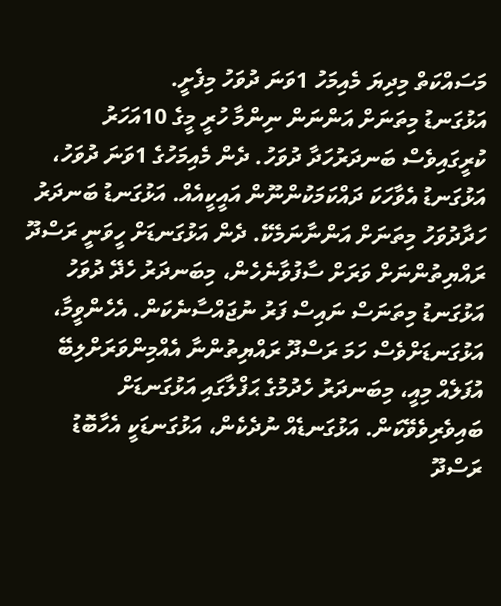މަސައްކަތް މިދިޔަ މެއިމަހު 1ވަނަ ދުވަހު މިފެށީ.
އަޅުގަނޑު މިތަނަށް އަންނަން ނިންމާ ހުރީ މީގެ 10އަހަރު ކުރީގައިވެސް ބަނދަރުހަދާ ދުވަހު. ދެން މެއިމަހުގެ 1ވަނަ ދުވަހު، އަޅުގަނޑު އެވާހަކަ ދައްކަމަކުންނޫން އައީކީއެއް. އަޅުގަނޑު ބަނދަރު ހަދާދުވަހު މިތަނަށް އަންނާނަމެކޭ. ދެން އަޅުގަނޑަށް ހީވަނީ ރަސްދޫ ރައްޔިތުންނަށް ވަރަށް ސާފުވާނެހެން، މިބަނދަރު ހެދޭ ދުވަހު އަޅުގަނޑު މިތަނަސް ނައިސް ފަރު ނުޖައްސާނެކަން. އެހެންވީމާ، އަޅުގަނޑަށްވެސް ހަމަ ރަސްދޫ ރައްޔިތުންނާ އެއްމިންވަރަށްލިބޭ އުފަލެއް މިއީ، މިބަނދަރު ހެދުމުގެ ޙަފްލާގައި އަޅުގަނޑަށް ބައިވެރިވެވޭކަން. އަޅުގަނޑެއް ނުދެކެން، އަޅުގަނޑަކީ އެހާބޮޑު ރަސްދޫ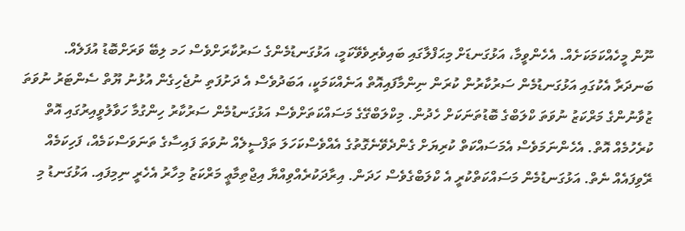ނޫން މީހެއްކަމަކަށެއް. އެހެންވީމާ، އަޅުގަނޑަށް މިޙަފްލާގައި ބައިވެރިވެވޭކަމީ، އަޅުގަނޑުމެންގެ ސަރުކާރަށްވެސް ހަމ ލިބޭ ވަރަށްބޮޑު އުފަލެއް.
ބަނދަރާ އެކުގައި އަޅުގަނޑުމެން ސަރުކާރުން ކުރަން ނިންމާފައިއޮތް އަނެއްކަމަކީ، އަބަދުވެސް އެ ދަށުފަތި ނުޖެހިގެން އުޅުނު ޔޫތް ސެންޓަރު ނުވަތަ ޒުވާނުންގެ މަރްކަޒު ނުވަތަ ކްލަބްގެ ބޮޑުތަނަކަށް ހެދުން. މިކްލަބްގޭގެ މަސައްކަތަށްވެސް އަޅުގަނޑުމެން ސަރުކާރު ހިންގުމާ ހަވާލުވީއިރުގައި އޮތް ކުރެހުމެއް އޮތް. އެހެންނަމަވެސް އެމަސައްކަތް ކުރިޔަށް ގެންދެވޭނެގޮތުގެ އެއްވެސްކަހަލަ ތަފްސީލެއް ނުވަތަ ފައިސާގެ ތަނަވަސްކަމެއް، ފަހިކަމެއް ރޭވިފައެއް ނެތް. އަޅުގަނޑުމެން މަސައްކަތްކުރީ އެ ކްލަބްގެވެސް ހަދަން. އިރާދަކުރެއްވިއްޔާ އިޖްތިމާޢީ މަރްކަޒު މިހާރު އެހެރީ ނިމިފައި. އަޅުގަނޑު މި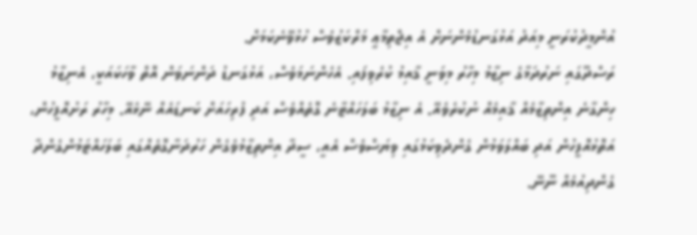އުންމީދުކުރަނީ މިއަދު އަޅުގަނޑުމެންނަށް އެ އިޖްތިމާޢީ މަރްކަޒުވެސް ހުޅުވޭނެކަމަށް.
ރަސްދޫގައި ނަރުދަމާގެ ނިޒާމު މިހާރު މިވަނީ ޤާއިމު ކުރެވިފައި. އެހެންނަމަވެސް، އަޅުގަނޑު ދަންނަވަން އޮތް ވާހަކައަކީ، އެނިޒާމު ހިންގާނެ އިންތިޒާމެއް ޤާއިމެއް ނުކުރެވެއޭ. އެ ނިޒާމު ބަލަހައްޓާނެ ގޮތެއްވެސް އަދި ފުރިހައަށް ކަނޑައެއް ނޭޅެއޭ. މިހާރު ރަށުއޮފީހުން، އަތޮޅުއޮފީހުން އަދި ބައްލަވަމުން ގެންދެވިކަމުގައި ވިޔަސްވެސް އެއީ، ސީދާ އިންތިޒާމުވެގެން ހަރުދަނާގޮތެއްގައި ބަލަހައްޓަމުންގެންދާ ގެންދިއުމެއް ނޫނޭ.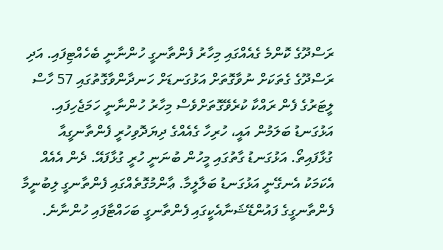ރަސްދޫގެ ކޮންމެ ގެއެއްގައި މިހާރު ފެންތާނގީ ހުންނާނީ ބެހެއްޓިފައި. އަދި ރަސްދޫގެ ގެތަކަށް ނުވާގޮތަށް އަޅުގަނޑަށް ހަނދާންވާގޮތުގައި 57 ހާސް ލީޓަރުގެ ފެން ރައްކާ ކުރެވޭގޮތަށްވެސް މިހާރު ހުންނާނީ ހަމަޖެހިފައި. އަޅުގަނޑު ބަލަމުން އައީ، ހުރިހާ ގެއެއްގެ ދިޔަދޮވިހުރީ ފެންތާނގީއާ ގުޅާފައިތޯ. އަޅުގަނޑު ގާތުގައި މީހުން ބުނަނީ ހުރީ ގުޅާފައޭ. ދެން އެއެއް އެކަމަކު އެނގޭނީ އަޅުގަނޑު ބަލާލީމާ. ޢާންމުގޮތެއްގައި ފެންތާނގީ ލިބުނީމާ ފެންތާނގީގެ ފައުންޑޭޝަނާއެކީގައި ފެންތާނގީ ބަހައްޓާފައި ހުންނާނެ.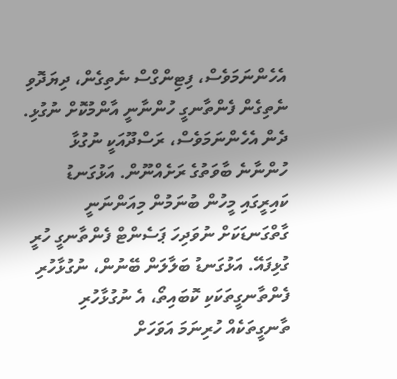އެހެންނަމަވެސް، ފިޓިންގްސް ނެތިގެން، ދިޔަދޮވި ނެތިގެން ފެންތާނގީ ހުންނާނީ އާންމުކޮށް ނުގުޅި. ދެން އެހެންނަމަވެސް، ރަސްދޫއަކީ ނުގުޅާ ހުންނާނެ ބާވަތުގެ ރަށެއްނޫން. އަޅުގަނޑު ކައިރީގައި މީހުން ބުނަމުން މިއަންނަނީ ގާތްގަނޑަކަށް ނުވަދިހަ ޕަސެންޓް ފެންތާނގީ ހުރީ ގުޅިފައޭ. އަޅުގަނޑު ބަލާލަން ބޭނުން، ނުގުޅާހުރި ފެންތާނގީތަކަކި ކޮބައިތޯ، އެ ނުގުޅާހުރި ތާނގީތަކެއް ހުރިނަމަ އަވަހަށް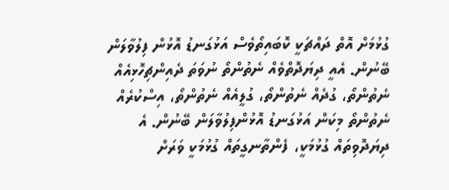ގުޅުމަށް އޮތް ދައްޗަކީ ކޮބައިތޯވެސް އަޅުގަނޑު އޮޅުން ފިލުވާލަން ބޭނުން. އެއީ ދިޔަދޮތްވެއް ނެތުންތޯ ނުވަތަ ދެއިންޗިހޮޅިއެއް ނެތުންތޯ، ގުދެއް ނެތުންތޯ، ގުލީއެއް ނެތުންތޯ، އިސްކުރެއް ނެތުންތޯ މިކަން އަޅުގަނޑު އޮޅުންފިލުވާލަން ބޭނުން. އެ ދިޔަދޮވިތައް ގުޅުމަކީ، ފެންތާނގީތައް ގުޅުމަކީ ވަރަށް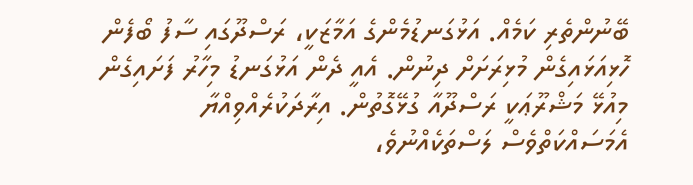ބޭނުންތެރި ކަމެއް. އަޅުގަނޑުމެންގެ އަމާޒަކީ، ރަސްދޫގައި ސާފު ބޯފެން ހޮޅިއަޅައިގެން މުޅިރަށަށް ދިނުން. އެއީ ދެން އަޅުގަނޑު މިހާރު ފަށައިގެން މިއުޅޭ މަޝްރޫޢަކީ ރަސްދޫއާ ގުޅޭގޮތުން. އިރާދަކުރެއްވިއްޔާ އެމަސައްކަތްވެސް ލަސްތަކެއްނުވެ،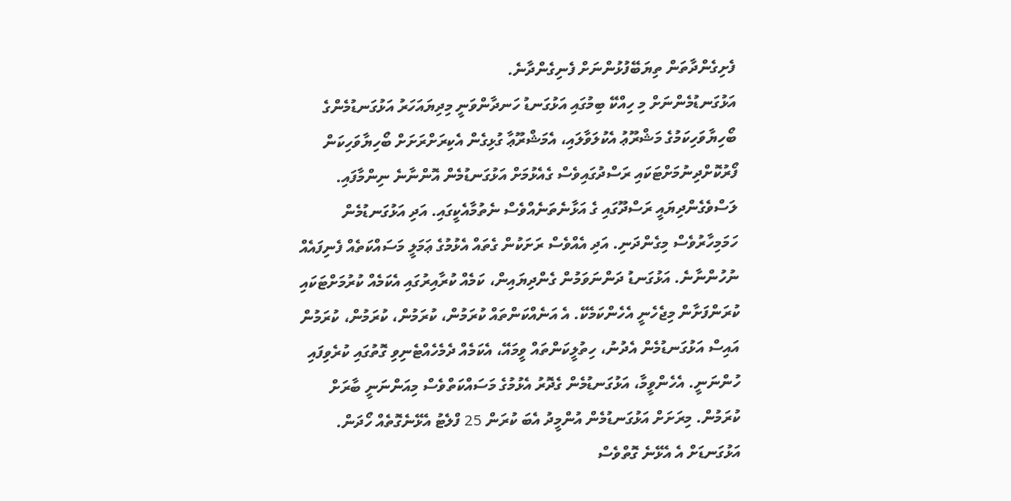ފެށިގެންދާތަން ތިޔަބޭފުޅުންނަށް ފެނިގެންދާނެ.
އަޅުގަނޑުމެންނަށް މި ހިއްކޭ ބިމުގައި އަޅުގަނޑު ހަނދާންވަނީ މިދިޔައަހަރު އަޅުގަނޑުމެންގެ ބޯހިޔާވަހިކަމުގެ މަޝްރޫޢު އެކުލަވާލައި، އެމަޝްރޫޢާ ގުޅިގެން އެކިރަށްރަށަށް ބޯހިޔާވަހިކަން ފޯރުކޮށްދިނުމަށްޓަކައި ރަސްދުގައިވެސް ގެއެޅުމަށް އަޅުގަނޑުމެން އޮންނާނެ ނިންމާފައި. ލަސްވެގެންދިޔައީ ރަސްދޫގައި ގެ އަޅާނެތަނެއްވެސް ނެތުމާއެކީގައި. އަދި އަޅުގަނޑުމެން ހަމަމިހާރުވެސް މިގެންދަނި. އަދި އެއްވެސް ރަށަކުން ގެތައް އެޅުމުގެ ޢަމަލީ މަސައްކަތެއް ފެނިފައެއް ނުހުންނާނެ. އަޅުގަނޑު ދަންނަވަމުން ގެންދިޔައިން، ކަމެއް ކުރާއިރުގައި އެކަމެއް ކުރުމަށްޓަކައި ކުރަންފަށާން މިޖެހެނީ އެހެންކަމެކޭ. އެ އަނެއްކަންތައް ކުރަމުން، ކުރަމުން، ކުރަމުން، ކުރަމުން އައިސް އަޅުގަނޑުމެން އެދުނު، ހިތުލީކަންތައް ވީމައޭ، އެކަމެއް ދެމެހެއްޓެނިވި ގޮތުގައި ކުރެވިފައި ހުންނަނީ. އެހެންވީމާ، އަޅުގަނޑުމެން ގެދޮރު އެޅުމުގެ މަސައްކަތްވެސް މިއަންނަނީ ބާރަށް ކުރަމުން. މިރަށަށް އަޅުގަނޑުމެން އުންމީދު އެބަ ކުރަން 25 ފްލެޓު އެޅޭނެގޮތެއް ހޯދަން. އަޅުގަނޑަށް އެ އެޅޭނެ ގޮތްވެސް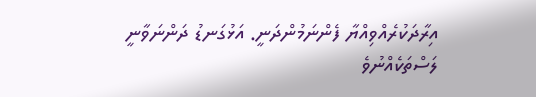އިރާދަކުރެއްވިއްޔާ ފެންނަމުންދަނީ. އަޅުގަނޑު ދަންނަވާނީ ލަސްތަކެއްނުވެ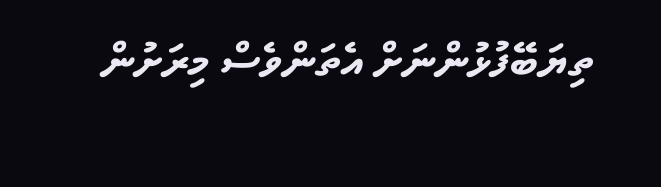ތިޔަބޭފުޅުންނަށް އެތަންވެސް މިރަށުން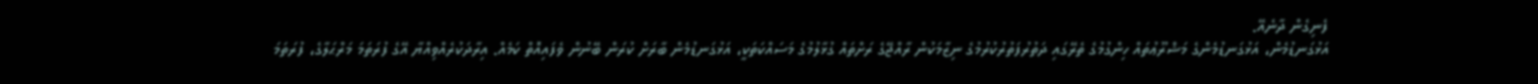ފެނިގެން ދާނެއޭ.
އަޅުގަނޑުމެން، އަޅުގަނޑުމެންގެ މަޝްރޫޢުތައް ހިންގުމުގެ ތެރޭގައި ދަތުރުފަތުރުކުރުމުގެ ނިޒާމަކުން ރާއްޖޭގެ ރަށްތައް ގުޅާލުމުގެ މަސައްކަތަކީ، އަޅުގަނޑުމެން ބާރަށް ކުރަން ބޭނުން ވެފައިއޮތް ކަމެއް. އިރާދަކުރެއްވިއްޔާ އޭގެ ފުރަތަމަ މަރްޙަލާގެ، ފުރަތަމަ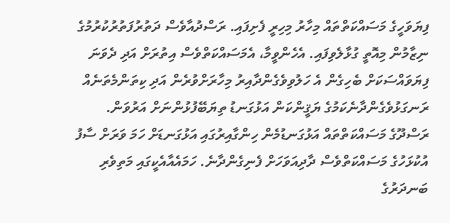ފިޔަވަހީގެ މަސައްކަތްތައް މިހާރު މިހިރީ ފެށިފައި. ރަސްދުއާވެސް ދަތުރުފަތުރުކުރުމުގެ ނިޒާމުން މިއޮތީ ގުޅާލެވިފައި. އެހެންވީމާ، އެމަސައްކަތްވެސް އިތުރަށް އަދި ދެވަނަ ފިޔަވައްސަކަށް ބެހިގެން އެ ހަލުވިވެގެންދާއިރު މިހާރަށްވުރެން އަދި ކިތަންމެތަނެއް ރަނގަޅުވެގެންދާނެކަމުގެ ޔަޤީންކަން އަޅުގަނޑު ތިޔަބޭފުޅުންނަށް އަރުވަން.
ރަސްދޫގެ މަސައްކަތްތައް އަޅުގަނޑުމެން ހިންގާއިރުގައި އަޅުގަނޑަށް ހަމަ ވަރަށް ސާފު އުކުޅަހުގެ މަސައްކަތްވެސް ދާދިއަވަހަށް ފެނިގެންދާނެ. ހަމައެއާއެކީގައި މަތިވެރި ބަނދަރުގެ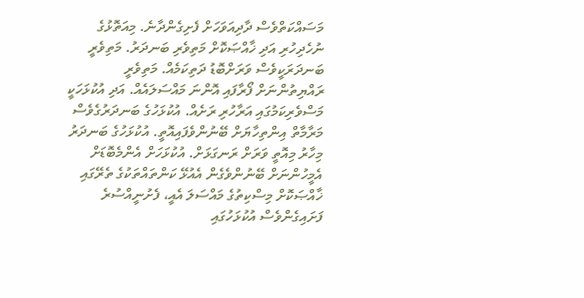މަސައްކަތްވެސް ދާދިއަވަހަށް ފެށިގެންދާނެ. މިއަތޮޅުގެ ނުހެދިހުރި އަދި ޚާއްޞަކޮށް މަތިވެރި ބަނދަރު. މަތިވެރީ ބަނދަރަކީވެސް ވަރަށްބޮޑު ދަތިކަމެއް. މަތިވެރީ ރައްޔިތުންނަށް ފޯރާފައި އޮންނަ މައްސަލައެއް. އަދި އުކުޅަހަކީ މަސްވެރިކަމުގައި އަރާހުރި ރަށެއް. އުކުޅަހުގެ ބަނދަރުގެވެސް މަރާމާތް އިންތިހާޔަށް ބޭނުންވެފައިއޮތީ. އުކުޅަހުގެ ބަނދަރު މިހާރު މިއޮތީ ވަރަށް ރަނގަޅަށް. އުކުޅަހަށް އެންމެބޮޑަށް އެމީހުންނަށް ބޭނުންވެގެން އެއުޅޭ ކަންތައްތަކުގެ ތެރޭގައި ޚާއްޞަކޮށް މިސްކިތުގެ މައްސަލަ އެއީ، ފެށުނީއްސުރެ ފަށައިގެންވެސް އުކުޅަހުގައި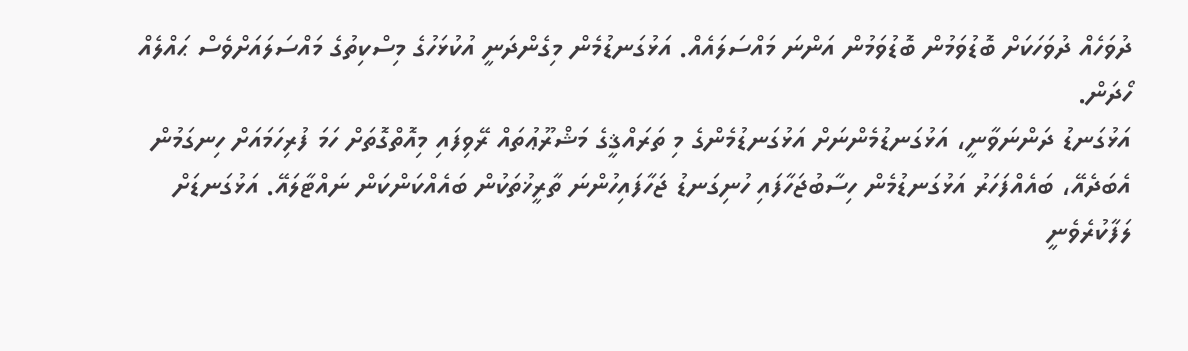ދުވަހެއް ދުވަހަކަށް ބޮޑުވަމުން ބޮޑުވަމުން އަންނަ މައްސަލައެއް. އަޅުގަނޑުމެން މިގެންދަނީ އުކުޅަހުގެ މިސްކިތުގެ މައްސަލައަށްވެސް ޙައްލެއް ހޯދަން.
އަޅުގަނޑު ދަންނަވާނީ، އަޅުގަނޑުމެންނަށް އަޅުގަނޑުމެންގެ މި ތަރައްޤީގެ މަޝްރޫޢުތައް ރޭވިފައި މިއޮތްގޮތަށް ހަމަ ފުރިހަމައަށް ހިނގަމުން އެބަދެއޭ، ބައެއްފަހަރު އަޅުގަނޑުމެން ހިސާބުޖަހާފައި ހުނިގަނޑު ޖަހާފައިހުންނަ ތާރީޚުތަކުން ބައެއްކަންކަން ނައްޓާލައޭ. އަޅުގަނޑަށް ލަފާކުރެވެނީ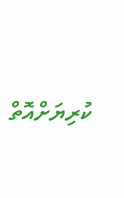ކުރިޔަށްއޮތް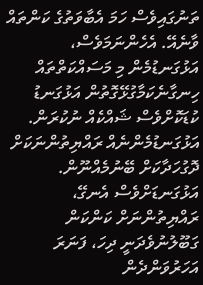ތަނުގައިވެސް ހަމަ އެބާވަތުގެ ކަންތައް ވާނެއޭ. އެހެންނަމަވެސް، އަޅުގަނޑުމެން މި މަސައްކަތްތައް ހިނގާނެކަމާގުޅޭގޮތުން އަޅުގަނޑު ކުޑަކޮށްވެސް ޝައްކެއް ނުކުރަން. އަޅުގަނޑުމެންނެއް ރައްޔިތުންނަކަށް ދޮގުހަދާކަށް ބޭނުމެއްނޫން. އަޅުގަނޑަށްވެސް އެނގޭ، ރައްޔިތުންނަށް ކަންކަން ގަބޫލުނުވެދަނީ ދިހަ، ފަނަރަ އަހަރުވަންދެން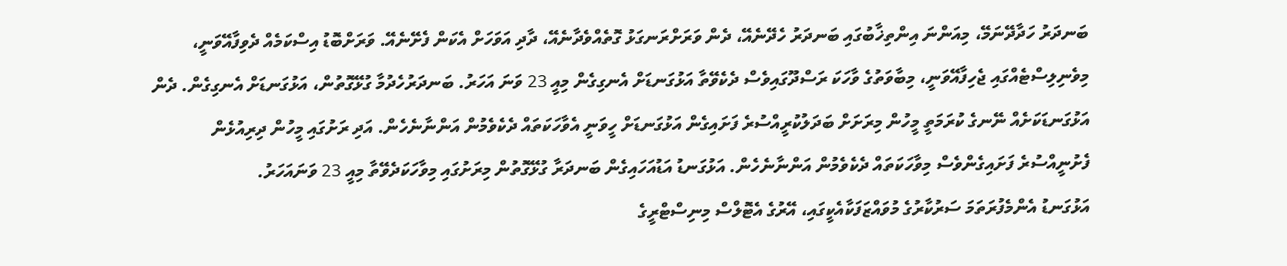ބަނދަރު ހަދާދޭނަމޭ، މިއަންނަ އިންތިޚާބުގައި ބަނދަރު ހެދޭނެއޭ، ދެން ވަރަށްރަނގަޅު ގޮތެއްވެދާނެއޭ، ދާދި އަވަހަށް އެކަން ފެށޭނެއޭ. ވަރަށްބޮޑު އިސްކަމެއް ދެވިފާއޭވަނީ، މިވެނިލިސްޓެއްގައި ޖެހިފާއޭވަނީ، މިބާވަތުގެ ވާހަކަ ރަސްދޫގައިވެސް ދެކެވޭތާ އަޅުގަނޑަށް އެނގިގެން މިއީ 23 ވަނަ އަހަރު. ބަނދަރުހެދުމާ ގުޅޭގޮތުން، އަޅުގަނޑަށް އެނގިގެން. ދެން އަޅުގަނޑަކަށެއް ނޭނގެ ކުރަމަތީ މީހުން މިރަށަށް ބަދަލުކުރީއްސުރެ ފަށައިގެން އަޅުގަނޑަށް ހީވަނީ އެވާހަކަތައް ދެކެވެމުން އަންނާނެހެން. އަދި ރަށުގައި މީހުން ދިރިއުޅެން ފެށުނީއްސުރެ ފަށައިގެންވެސް މިވާހަކަތައް ދެކެވެމުން އަންނާނެހެން. އަޅުގަނޑު އަޑުއަހައިގެން ބަނދަރާ ގުޅޭގޮތުން މިރަށުގައި މިވާހަކަދެވޭތާ މިއީ 23 ވަނައަހަރު.
އަޅުގަނޑު އެންމެފުރަތަމަ ސަރުކާރުގެ މުވައްޒަފަކާއެކީގައި، އޭރުގެ އެޓޮލްސް މިނިސްޓްރީގެ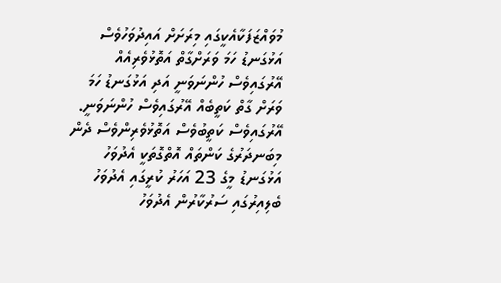މުވައްޒަފަކާއެކީގައި މިރަށަށް އައިދުވަހުވެސް އަޅުގަނޑު ހަމަ ވަރަށްގާތް އަތޮޅުވެރިއެއް އޭރުގައިވެސް ހުންނަވަނީ އަދި އަޅުގަނޑު ހަމަ ވަރަށް ގާތް ކަތީބެއް އޭރުގައިވެސް ހުންނަވަނީ. އޭރުގައިވެސް ކަތީބުވެސް އަތޮޅުވެރިންވެސް ދެން މިބަނދަރުގެ ކަންތައް އޮތްގޮތަކީ އެދުވަހު އަޅުގަނޑު މީގެ 23 އަހަރު ކުރީގައި އެދުވަހު ބެލިއިރުގައި ސަރުކާރުން އެދުވަހު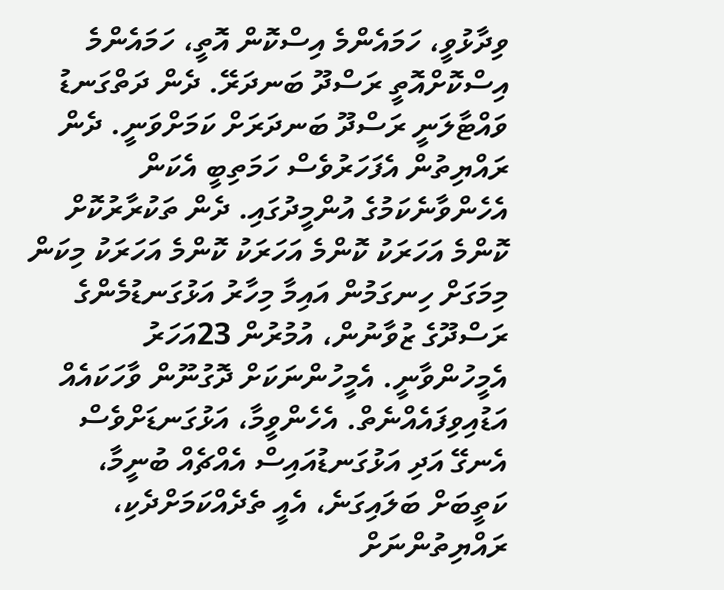ވިދާޅުވީ، ހަމައެންމެ އިސްކޮން އޮތީ، ހަމައެންމެ އިސްކޮށްއޮތީ ރަސްދޫ ބަނދަރޭ. ދެން ދަތްގަނޑު ވައްޓާލަނީ ރަސްދޫ ބަނދަރަށް ކަމަށްވަނީ. ދެން ރައްޔިތުން އެފަހަރުވެސް ހަމަތިބީ އެކަން އެހެންވާނެކަމުގެ އުންމީދުގައި. ދެން ތަކުރާރުކޮށް ކޮންމެ އަހަރަކު ކޮންމެ އަހަރަކު ކޮންމެ އަހަރަކު މިކަން މިމަގަށް ހިނގަމުން އައިމާ މިހާރު އަޅުގަނޑުމެންގެ ރަސްދޫގެ ޒުވާނުން، އުމުރުން 23އަހަރު އެމީހުންވާނީ. އެމީހުންނަކަށް ދޮގުނޫން ވާހަކައެއް އަޑުއިވިފައެއްނެތް. އެހެންވީމާ، އަޅުގަނޑަށްވެސް އެނގޭ އަދި އަޅުގަނޑުއައިސް އެއްޗެއް ބުނީމާ، ކަތީބަށް ބަލައިގަނެ، އެއީ ތެދެއްކަމަށްދެކި، ރައްޔިތުންނަށް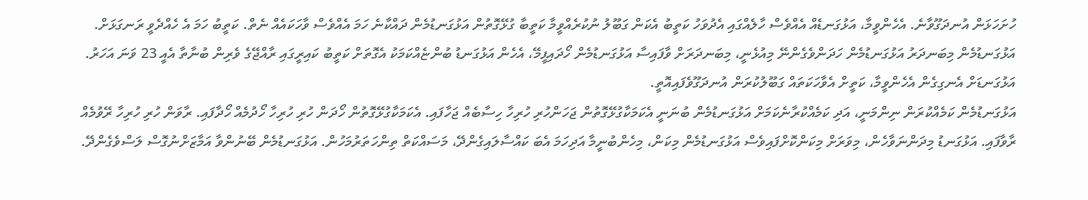ހުށަހަޅަން އުނދަގޫވާނެ. އެހެންވީމާ، އަޅުގަނޑެއް އެއްވެސް ހާލެއްގައި އެދުވަހު ކަތީބު އެކަން ގަބޫލު ނުކުރެއްވީމާ ކަތީބާ ގުޅޭގޮތުން އަޅުގަނޑުމެން ދައްކާނެ ހަމަ އެއްވެސް ވާހަކައެއް ނެތް. ކަތީބު ހަމަ އެ ހެއްދެވީ ރަނގަޅަށް. އަޅުގަނޑުމެން މިބަނދަރު އަޅުގަނޑުމެން ހަދަންވެގެންނޭ މިއުޅެނީ، މިބަނދަރަށް ވާފައިސާ އަޅުގަނޑުމެން ހޯދައިފީމޭ، އެހެން އަޅުގަނޑު ބުންޏެއްކަމަކު އެގޮތަށް ކަތީބު ކައިރީގައި ރާއްޖޭގެ ވެރިން ބުނާތާ އެއީ 23 ވަނަ އަހަރު. އަޅުގަނޑަށް އެނގިގެން އެހެންވީމާ، ކަތީށް އެވާހަކަތައް ގަބޫލުކުރަން އުނދަގޫވެފައިއޮތީ.
އަޅުގަނޑުމެން ކަމެއްކުރަން ނިންމަނީ، އަދި ކަމެއްކުރާނެކަމަށް އަޅުގަނޑުމެން ބުނަނީ އެކަމަކާގުޅޭގޮތުން ޖަހަންހުރި ހުރިހާ ހިސާބެއް ޖަހާފައި. އެކަމަކާގުޅޭގޮތުން ހޯދަން ހުރި ހުރިހާ ހޯދުމެއް ހޯދާފައި. ރާވަން ހުރި ހުރިހާ ރޭވުމެއް ރާވާފައި. އަޅުގަނޑު މިދަންނަވާހެން، މިވަރަށް މިކަންކޮށްފައިވެސް އަޅުގަނޑުމެން މިކަން، މިހެންބުނީމާ އަދިހަމަ އެބަ ކައްސާލައިގެންދޭ، މަސައްކަތް ތިންހަތަރުމަހުން. އަޅުގަނޑުމެން ބޭނުންވާ އަމާޒަށްނުގޮސް ލަސްވެގެންދޭ.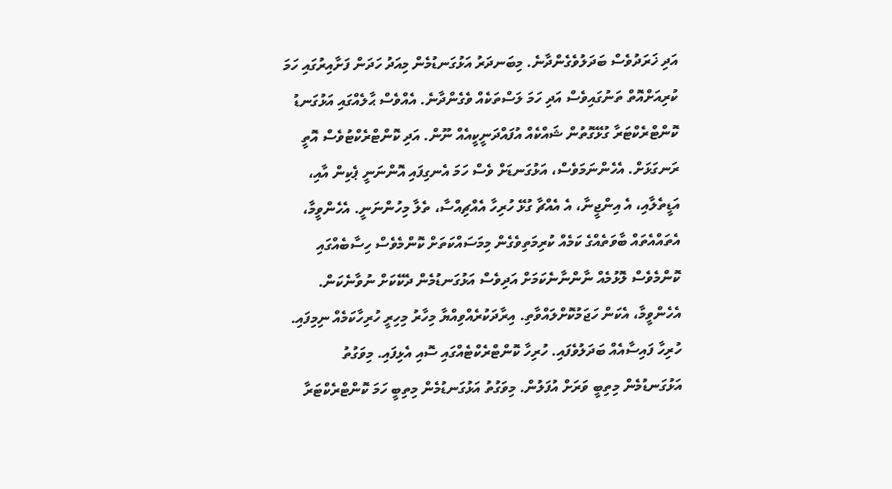އަދި ޚަރަދުވެސް ބަދަލުވެގެންދާނެ. މިބަނދަރު އަޅުގަނޑުމެން މިއަދު ހަދަން ފަށާއިރުގައި ހަމަ ކުރިއަށްއޮތް ތަނުގައިވެސް އަދި ހަމަ ލަސްތަކެއް ވެގެންދާނެ. އެއްވެސް ޙާލެއްގައި އަޅުގަނޑު ކޮންޓްރެކްޓަރާ ގުޅޭގޮތުން ޝައްކެއް އުފައްދަނީކީއެއް ނޫން. އަދި ކޮންޓްރެކްޓުވެސް އޮތީ ރަނގަޅަށް. އެހެންނަމަވެސް، އަޅުގަނޑަށް ވެސް ހަމަ އެނގިފައި އޮންނަނީ ޕެކިން އާއި، އަޑީތެލާއި، އެ އިންޖީނާ، އެ އެއްޗާ ގުޅޭ ހުރިހާ އެއްޗިއްސާ، ތެލާ މިހުންނަނީ. އެހެންވީމާ، އެތައްއެތައް ބާވަތެއްގެ ކަމެއް ކުރިމަތިވެގެން މިމަސައްކަތަށް ކޮންމެވެސް ހިސާބެއްގައި ކޮންމެވެސް ލޮޅުމެއް ނާންނާނެކަމަށް އަދިވެސް އަޅުގަނޑުމެން ދެކޭކަށް ނުވާނެކަން. އެހެންވީމާ، އެކަން ހަޖަމުކޮށްލައްވާތި. އިރާދަކުރެއްވިއްޔާ މިހާރު މިހިރީ ހުރިހާކަމެއް ނިމިފައި. ހުރިހާ ފައިސާއެއް ބަދަލުވެފައި. ހުރިހާ ކޮންޓްރެކްޓެއްގައި ސޮއި އެޅިފައި. މިވަގުތު އަޅުގަނޑުމެން މިތިބީ ވަރަށް އުފަލުން. މިވަގުތު އަޅުގަނޑުމެން މިތިބީ ހަމަ ކޮންޓްރެކްޓަރާ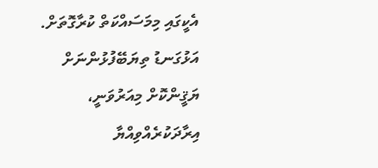އެކީގައި މިމަސައްކަތް ކުރާގޮތަށް. އަޅުގަނޑު ތިޔަބޭފުޅުންނަށް ޔަޤީންކޮށް މިއަރުވަނީ، އިރާދަކުރެއްވިއްޔާ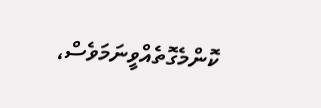ކޮންމެގޮތެއްވީނަމަވެސް،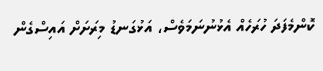ކޮންމެފަދަ ހުރަހެއް އެޅުނުނަމަވެސް، އަޅުގަނޑު މިރަށަށް އައިސްގެން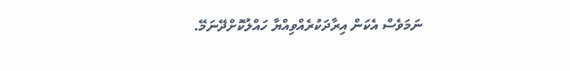ނަމަވެސް އެކަން އިރާދަކުރެއްވިއްޔާ ހައްލުކޮށްދޭނަމޭ.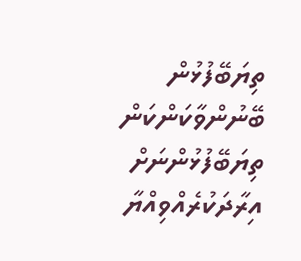ތިޔަބޭފުޅުން ބޭނުންވާކަންކަން ތިޔަބޭފުޅުންނަށް އިރާދަކުރެއްވިއްޔާ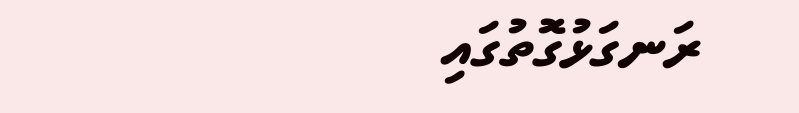ރަނގަޅުގޮތުގައި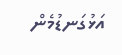އަޅުގަނޑުމެން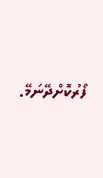ފޯރުކޮށްދޭނަމޭ.